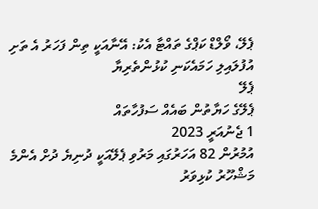ޕެލޭ، ވޯލްޑް ކަޕްގެ ތައްޓާ އެކު: އޭނާއަކީ ތިން ފަހަރު އެ ތަށި އުފުލައިލި ހަމައެކަނި ކުޅުންތެރިޔާ
ޕެލޭ
ޕެލޭގެ ހަޔާތުން ބައެއް ސަފުހާތައް
1 ޖެނުއަރީ 2023
އުމުރުން 82 އަހަރުގައި މަރުވި ޕެލޭއަކީ ދުނިޔެ ދުށް އެންމެ މަޝްހޫރު ކުޅިވަރު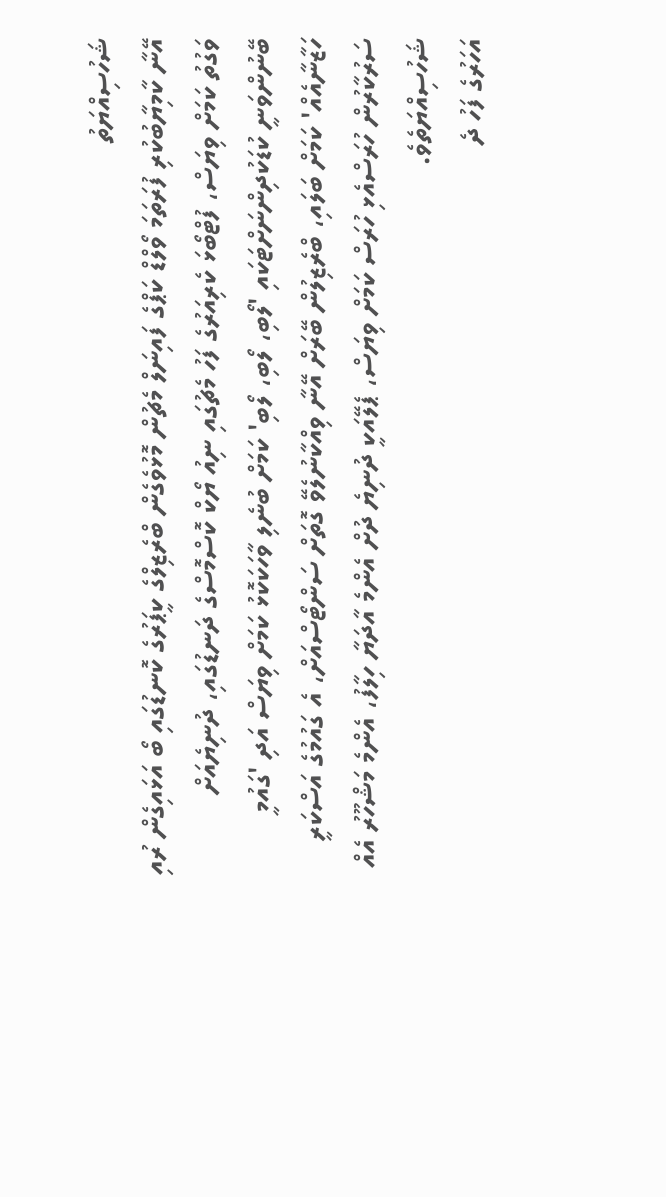ޝަހުސިއްޔަތު
އޭނާ ކާމިޔާބުކުރި ފުރަތަމަ ވޯލްޑް ކަޕްގެ ފައިނަލް މެޗުން މޮޅުވެގެން ބްރެޒިލްގެ ކީޕަރުގެ ކޮނޑުގައި ބޯ އަޅައިގެން ރުއި ވަގުތު ކަމަށް ވިޔަސް، ފުޓްބޯޅަ ކެރިއަރުގެ ފަހު މެޗުގައި ނިއު ޔޯކް ކޮސްމޮސްގެ ދަނޑުގައި، ދުނިޔެއަށް ބޭނުންވަނީ ކުޑަކުދިންނަށްޓަކައި 'ލޯބި، ލޯބި، ލޯބި' ކަމަށް ބުނެލި ވާހަކަކޮޅު ކަމަށް ވިޔަސް އަދި 'ގައުމީ ހަޒާނާއެއް' ކަމަށް ބަލައި، ބްރެޒިލުން ބޭރަށް އޭނާ ވިއްކާނުލެވޭ ގޮތަށް ސަންޓޯސްއަށް، އެ ގައުމުގެ އަސްކަރީ ސަރުކާރުން ހުރަސްއެޅި ހުރަސް ކަމަށް ވިޔަސް، ޕެލޭއަކީ ދުނިޔެ ދުށް އެންމެ އާދަޔާ ހިލާފު، އެންމެ މަޝްހޫރު އެއް ޝަހުސިއްޔަތެވެ.
އަހަރުގެ ފަހު ދެ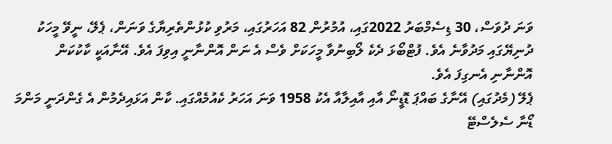ވަނަ ދުވަސް، 30 ޑިސެމްބަރު 2022ގައި، އުމުރުން 82 އަހަރުގައި، މަރުވި ކުޅުންތެރިޔާގެ ވަނަން، ޕެލޭ، ނީވޭ މީހަކު ދުނިޔޭގައި މަދުވާނެ އެވެ. ފުޓްބޯޅަ ދެކެ ލޯބިނުވާ މީހަކަށް ވެސް އެ ނަން އޮންނާނީ އިވިފަ އެވެ. އޭނާއަކީ ކާކުކަން އޮންނާނި އެނގިފަ އެވެ.
ޕެލޭ (މެދުގައި) އޭނާގެ ބައްޕަ ޑޮޑީނޯ އާއި އާއިލާއާ އެކު 1958 ވަނަ އަހަރު ކެއުމެއްގައި. ކާން އަޅައިދެމުން އެ ގެންދަނީ މަންމަ ޑޯނާ ސެލެސްޓޭ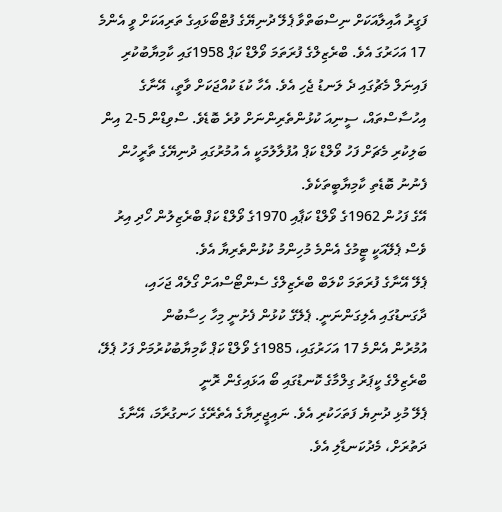ފަގީރު އާއިލާއަކަށް ނިސްބަތްވާ ޕެލޭ ދުނިޔޭގެ ފުޓްބޯޅައިގެ ތަރިއަކަށް ވީ އެންމެ 17 އަހަރުގަ އެވެ. ބްރެޒިލްގެ ފުރަތަމަ ވޯލްޑް ކަޕް 1958ގައި ކާމިޔާބުކުރި ފައިނަލް މެޗުގައި ދެ ލަނޑު ޖެހި އެވެ. އެހާ ކުޑަ ކުއްޖަކަށް ވާތީ، އޭނާގެ އިހުސާސްތައް، ސީނިއަ ކުޅުންތެރިންނަށް ވުރެ ބޮޑެވެ. ސްވިޑްން 5-2 އިން ބަލިކުރި މެޗަށް ފަހު ވޯލްޑް ކަޕް އުފުލާލުމަކީ އެ އުމުރުގައި ދުނިޔޭގެ ތާރީހުން ފެނުނު ބޮޑެތި ކާމިޔާބީތަކެވެ.
އޭގެ ފަހުން 1962ގެ ވޯލްޑް ކަޕާއި 1970ގެ ވޯލްޑް ކަޕް ބްރެޒިލުން ހޯދި އިރު ވެސް ޕެލޭއަކީ ޓީމުގެ އެންމެ މުހިންމު ކުޅުންތެރިޔާ އެވެ.
ޕެލޭ އޭނާގެ ފުރަތަމަ ކްލަބް ބްރެޒިލްގެ ސެންޓޯސްއަށް ގޯލެއް ޖަހައި، ދާގަނޑުގައި އެލިގަންނަނީ. ޕެލޭގެ ކުޅުން ފެށުނީ މިހާ ހިސާބުން
އުމުރުން އެންމެ 17 އަހަރުގައި، 1985ގެ ވޯލްޑް ކަޕް ކާމިޔާބުކުރުމަށް ފަހު ޕެލޭ، ބްރެޒިލްގެ ކީޕަރު ގިލްމާގެ ކޮނޑުގައި ބޯ އަޅައިގެން ރޮނީ
ޕެލޭ މުޅި ދުނިޔެ ފަތަހަކުރި އެވެ. ނައިޖީރިޔާގެ އެތެރޭގެ ހަނގުރާމަ، އޭނާގެ ދަތުރަށް، މެދުކަނޑާލި އެވެ.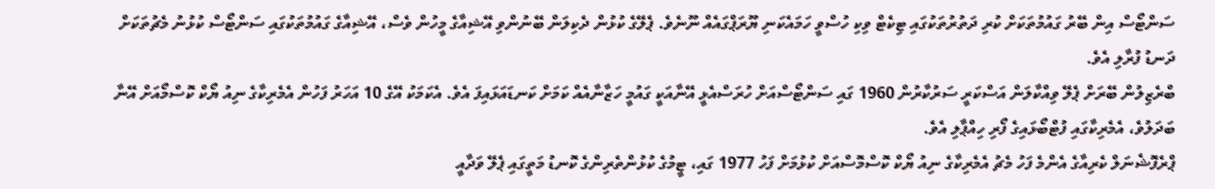ސަންޓޯސް އިން ބޭރު ގައުމުތަކަށް ކުރި ދަތުރުތަކުގައި ޓިކެޓް ވިކި ހުސްވީ ހަމައެކަނި ޔޫރަޕްގައެއް ނޫނެވެ. ޕެލޭގެ ކުޅުން ދެކިލަން ބޭނުންވި އޭޝިއާގެ މީހުން ވެސް، އޭޝިއާގެ ގައުމުތަކުގައި ސަންޓޯސް ކުޅުނު މެޗުތަކަށް ދަނޑު ފުރާލި އެވެ.
ބްރެޒިލުން ބޭރަށް ޕެލޭ ވިއްކާލަން އަސްކަރީ ސަރުކާރުން 1960 ގައި ސަންޓޯސްއަށް ހުރަސްއެޅީ އޭނާއަކީ ގައުމީ ހަޒާނާއެއް ކަމަށް ކަނޑައަޅައިފަ އެވެ. އެކަމަކު އޭގެ 10 އަހަރު ފަހުން އެމެރިކާގެ ނިއު ޔޯކް ކޮސްމޯއަށް އޭނާ ބަދަލުވެ، އެމެރިކާގައި ފުޓްބޯޅައިގެ ފޯރި ހިއްޕާލި އެވެ.
ޕްރެފޮޝެނަލް ކެރިއާގެ އެންމެ ފަހު މެޗު އެމެރިކާގެ ނިއު ޔޯކް ކޮސްމޮސްއަށް ކުޅުމަށް ފަހު 1977 ގައި، ޓީމުގެ ކުޅުންތެރިންގެ ކޮނޑު މަތީގައި ޕެލޭ ވަދާއީ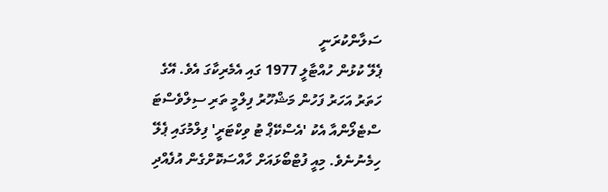ސަލާންކުރަނީ
ޕެލޭ ކުޅުން ހުއްޓާލީ 1977 ގައި އެމެރިކާގަ އެވެ. އޭގެ ހަތަރު އަހަރު ފަހުން މަޝްހޫރު ފިލްމީ ތަރި ސިލްވެސްޓަ ސްޓެލޯންއާ އެކު 'އެސްކޭޕް ޓު ވިކްޓަރީ' ފިލްމުގައި ޕެލޭ ހިމެނުނެވެ. މިއީ ފުޓްބޯޅައަށް ހާއްސަކޮށްގެން އުފެއްދި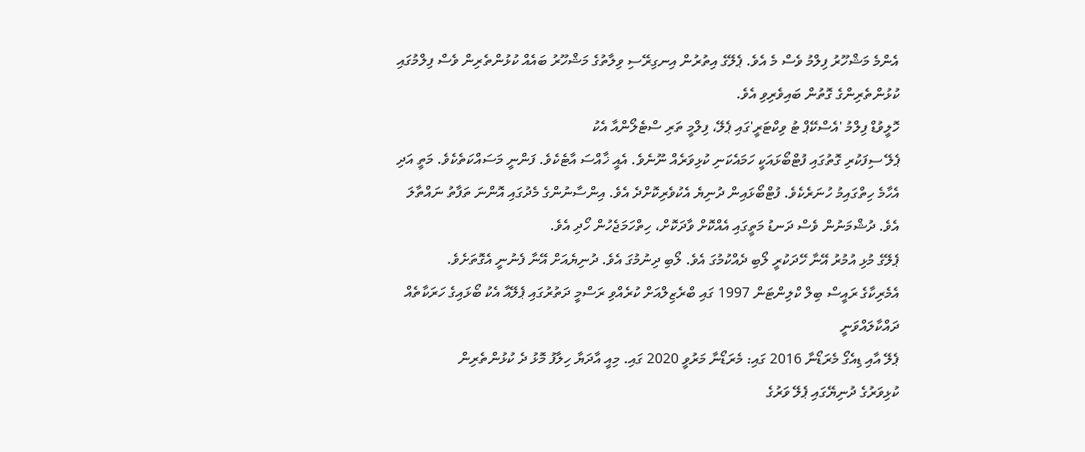އެންމެ މަޝްހޫރު ފިލްމު ވެސް މެ އެވެ. ޕެލޭގެ އިތުރުން އިނގިރޭސި ވިލާތުގެ މަޝްހޫރު ބައެއް ކުޅުންތެރިން ވެސް ފިލްމުގައި ކުޅުންތެރިންގެ ގޮތުން ބައިވެރިވި އެވެ.
ހޮލީވުޑް ފިލްމު 'އެސްކޭޕް ޓު ވިކްޓަރީ'ގައި ޕެލޭ، ފިލްމީ ތަރި ސްޓެލޯންއާ އެކު
ޕެލޭ ސިފަކުރި ގޮތުގައި ފުޓްބޯޅައަކީ ހަމައެކަނި ކުޅިވަރެއް ނޫނެވެ. އެއީ ޚާއްސަ އާޓެކެވެ. ފަންނީ މަސައްކަތެކެވެ. މަތީ އަދި އެހާމެ ހިތްގައިމު ހުނަރެކެވެ. ފުޓްބޯޅައިން ދުނިޔެ އެކުވެރިކޮށްދެ އެވެ. އިންސާނުންގެ މެދުގައި އޮންނަ ތަފާތު ނައްތާލަ އެވެ. ދުޝްމަނުން ވެސް ދަނޑު މަތީގައި އެއްކޮށް ވާދަކޮށް، ހިތްހަމަޖެހުން ހޯދި އެވެ.
ޕެލޭގެ މުޅި އުމުރު އޭނާ ހޭދަކުރީ ލޯބި ދެއްކުމުގަ އެވެ. ލޯބި ދިނުމުގަ އެވެ. ދުނިޔެއަށް އޭނާ ފެނުނީ އެގޮތަށެވެ.
އެމެރިކާގެ ރައީސް ބިލް ކްލިންޓަން 1997 ގައި ބްރެޒިލްއަށް ކުރެއްވި ރަސްމީ ދަތުރުގައި ޕެލޭއާ އެކު ބޯޅައިގެ ހަރަކާތެއް ދައްކާލައްވަނީ
ޕެލޭ އާއި ޑިއެގޯ މެރަޑޯނާ 2016 ގައި: މެރަޑޯނާ މަރުވީ 2020 ގައި. މިއީ އާދަޔާ ހިލާފު މޮޅު ދެ ކުޅުންތެރިން
ކުޅިވަރުގެ ދުނިޔޭގައި ޕެލޭ ވަރުގެ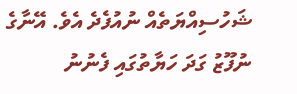ޝަހުސިއްޔަތެއް ނުއުފެދެ އެވެ. އޭނާގެ ނުފޫޒު ގަދަ ހަޔާތުގައި ފެނުނު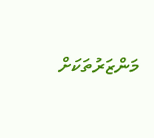މަންޒަރުތަކަށް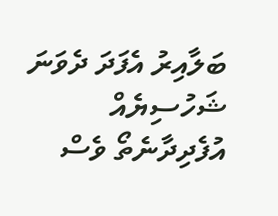ބަލާއިރު އެފަދަ ދެވަނަ ޝަހުސިޔެއް އުފެދިދާނެތޯ ވެސް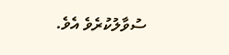ސުވާލުކުރެވެ އެވެ.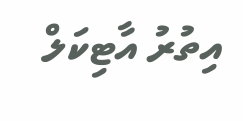އިތުރު އާޓިކަލް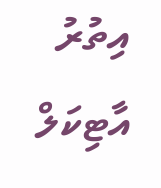އިތުރު އާޓިކަލް